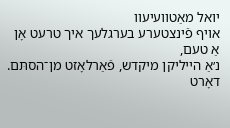יואל מאַטוועיעוו
אויף פֿינצטערע בערגלעך איך טרעט אָן אַ טעם,
נ׳אַ הייליקן מיקדש, פֿאַרלאָזט מן־הסתּם.
דאָרט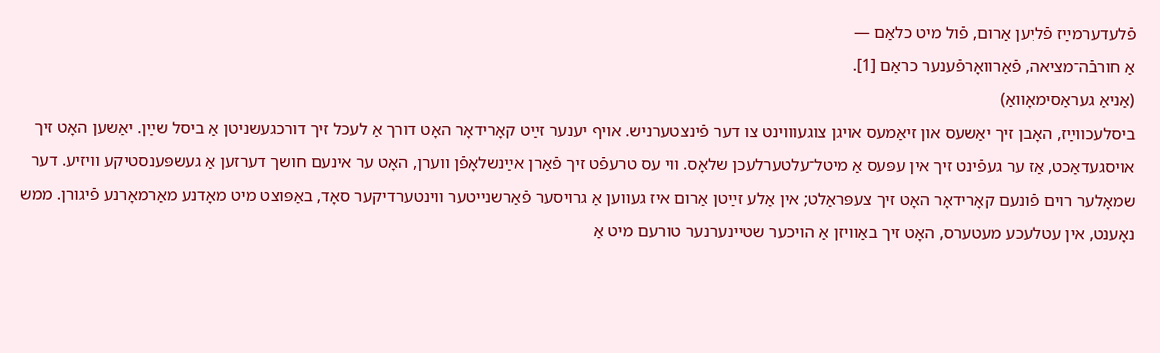פֿלעדערמײַז פֿליִען אַרום, פֿול מיט כלאַם —
אַ חורבֿה־מציאה, פֿאַרוואָרפֿענער כראַם [1].
(אַניאַ געראַסימאָוואַ)
ביסלעכווײַז, האָבן זיך יאַשעס און זיאַמעס אויגן צוגעוווינט צו דער פֿינצטערניש. אויף יענער זײַט קאָרידאָר האָט דורך אַ לעכל זיך דורכגעשניטן אַ ביסל שײַן. יאַשען האָט זיך אויסגעדאַכט, אַז ער געפֿינט זיך אין עפּעס אַ מיטל־עלטערלעכן שלאָס. ווי עס טרעפֿט זיך פֿאַרן אײַנשלאָפֿן ווערן, האָט ער אינעם חושך דערזען אַ געשפּענסטיקע וויזיע. דער שמאָלער רוים פֿונעם קאָרידאָר האָט זיך צעפּראַלט; אין אַלע זײַטן אַרום איז געווען אַ גרויסער פֿאַרשנייטער ווינטערדיקער סאָד, באַפּוצט מיט מאָדנע מאַרמאָרנע פֿיגורן. ממש נאָענט, אין עטלעכע מעטערס, האָט זיך באַוויזן אַ הויכער שטיינערנער טורעם מיט אַ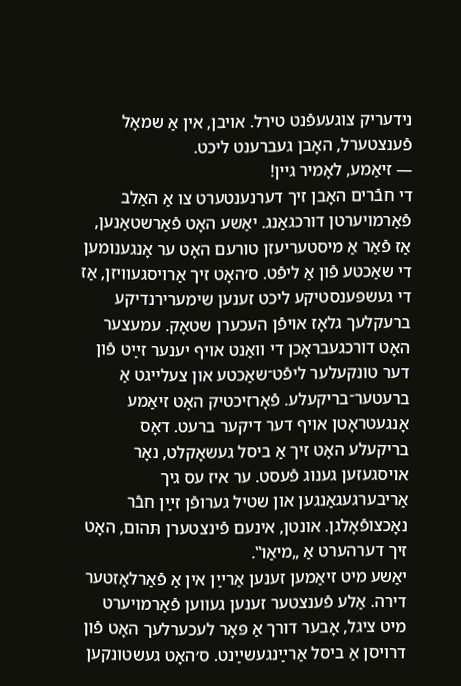נידעריק צוגעעפֿנט טירל. אויבן, אין אַ שמאָל פֿענצטערל, האָבן געברענט ליכט.
— זיאַמע, לאָמיר גיין!
די חבֿרים האָבן זיך דערנענטערט צו אַ האַלב פֿאַרמויערטן דורכגאַנג. יאַשע האָט פֿאַרשטאַנען, אַז פֿאַר אַ מיסטעריעזן טורעם האָט ער אָנגענומען די שאַכטע פֿון אַ ליפֿט. ס׳האָט זיך אַרויסגעוויזן, אַז די געשפּענסטיקע ליכט זענען שימערירנדיקע ברעקלעך גלאָז אויפֿן העכערן שטאָק. עמעצער האָט דורכגעבראָכן די וואַנט אויף יענער זײַט פֿון דער טונקעלער ליפֿט־שאַכטע און צעלייגט אַ ברעטער־בריקעלע. פֿאָרזיכטיק האָט זיאַמע אָנגעטראָטן אויף דער דיקער ברעט. דאָס בריקעלע האָט זיך אַ ביסל געשאָקלט, נאָר אויסגעזען גענוג פֿעסט. ער איז עס גיך אַריבערגעגאַנגען און שטיל גערופֿן זײַן חבֿר נאָכצופֿאָלגן. אונטן, אינעם פֿינצטערן תּהום, האָט זיך דערהערט אַ „מיאַו‟.
יאַשע מיט זיאַמען זענען אַרײַן אין אַ פֿאַרלאָזטער דירה. אַלע פֿענצטער זענען געווען פֿאַרמויערט מיט ציגל, אָבער דורך אַ פּאָר לעכערלעך האָט פֿון דרויסן אַ ביסל אַרײַנגעשײַנט. ס׳האָט געשטונקען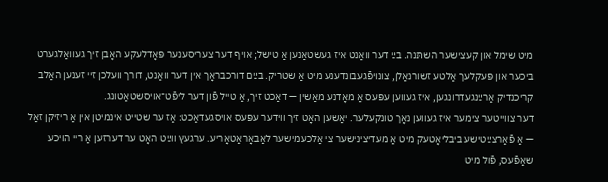מיט שימל און קעצישער השתּנה. בײַ דער וואַנט איז געשטאַנען אַ טישל; אויף דער צעריסענער פּאָדלעקע האָבן זיך געוואַלגערט ביכער און פּעקלעך אַלטע זשורנאַלן, צונויפֿגעבונדענע מיט אַ שטריק. בײַם דורכבראָך אין דער וואַנט, דורך וועלכן זיי זענען האַלב קריכנדיק אַרײַנגעדרונגען, איז געווען עפּעס אַ מאָדנע מאַשין — דאַכט זיך, אַ טייל פֿון דער ליפֿט־אויסשטאַטונג.
דער צווייטער צימער איז געווען נאָך טונקעלער. יאַשען האָט זיך ווידער עפּעס אויסגעדאַכט: אַז ער שטייט אינמיטן אין אַ ריזיקן זאַל — אַ פֿאַרצײַטישע ביבליאָטעק מיט אַ מעדיצינישער צי אַלכעמישער לאַבאָראַטאָריע. ערגעץ ווײַט האָט ער דערזען אַ ריי הויכע שאַפֿעס, פֿול מיט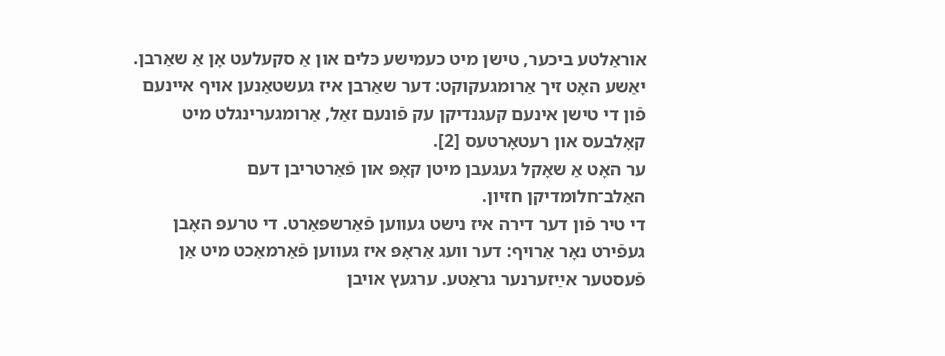אוראַלטע ביכער, טישן מיט כעמישע כּלים און אַ סקעלעט אָן אַ שאַרבן. יאַשע האָט זיך אַרומגעקוקט: דער שאַרבן איז געשטאַנען אויף איינעם פֿון די טישן אינעם קעגנדיקן עק פֿונעם זאַל, אַרומגערינגלט מיט קאָלבעס און רעטאָרטעס [2].
ער האָט אַ שאָקל געגעבן מיטן קאָפּ און פֿאַרטריבן דעם האַלב־חלומדיקן חזיון.
די טיר פֿון דער דירה איז נישט געווען פֿאַרשפּאַרט. די טרעפּ האָבן געפֿירט נאָר אַרויף: דער וועג אַראָפּ איז געווען פֿאַרמאַכט מיט אַן פֿעסטער אײַזערנער גראַטע. ערגעץ אויבן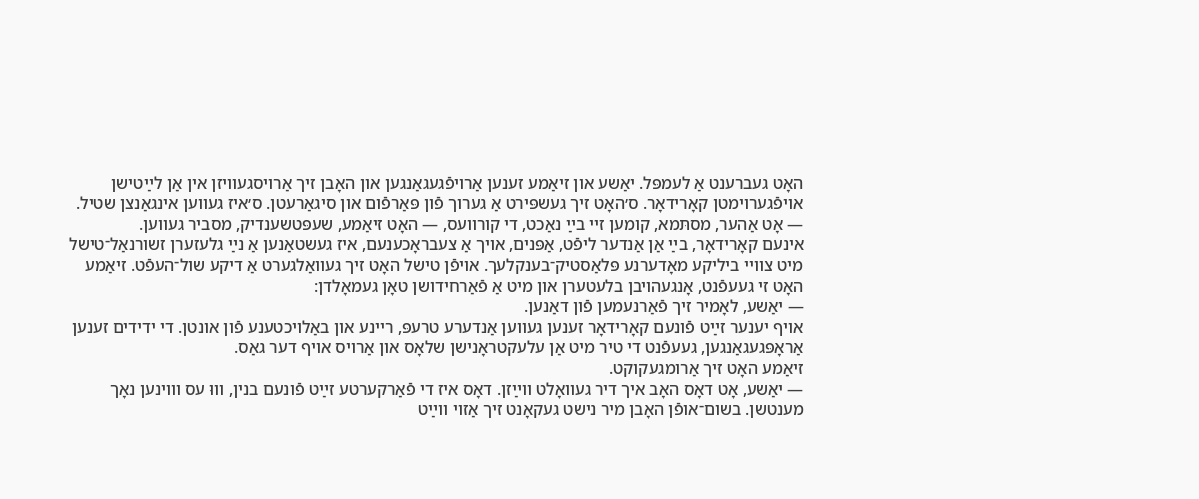האָט געברענט אַ לעמפּל. יאַשע און זיאַמע זענען אַרויפֿגעגאַנגען און האָבן זיך אַרויסגעוויזן אין אַן לײַטישן אויפֿגערוימטן קאָרידאָר. ס׳האָט זיך געשפּירט אַ גערוך פֿון פּאַרפֿום און סיגאַרעטן. ס׳איז געווען אינגאַנצן שטיל.
— אָט אַהער, מסתּמא, קומען זיי בײַ נאַכט, די קורוועס, — האָט זיאַמע, שעפּטשענדיק, מסביר געווען.
אינעם קאָרידאָר, בײַ אַן אַנדער ליפֿט, אַפּנים, אויך אַ צעבראָכענעם, איז געשטאַנען אַ נײַ גלעזערן זשורנאַל־טישל מיט צוויי ביליקע מאָדערנע פּלאַסטיק־בענקלעך. אויפֿן טישל האָט זיך געוואַלגערט אַ דיקע שול־העפֿט. זיאַמע האָט זי געעפֿנט, אָנגעהויבן בלעטערן און מיט אַ פֿאַרחידושן טאָן געמאָלדן:
— יאַשע, לאָמיר זיך פֿאַרנעמען פֿון דאַנען.
אויף יענער זײַט פֿונעם קאָרידאָר זענען געווען אַנדערע טרעפּ, ריינע און באַלויכטענע פֿון אונטן. די ידידים זענען אַראָפּגעגאַנגען, געעפֿנט די טיר מיט אַן עלעקטראָנישן שלאָס און אַרויס אויף דער גאַס.
זיאַמע האָט זיך אַרומגעקוקט.
— יאַשע, אָט דאָס האָב איך דיר געוואָלט ווײַזן. דאָס איז די פֿאַרקערטע זײַט פֿונעם בנין, וווּ עס וווינען נאָך מענטשן. בשום־אופֿן האָבן מיר נישט געקאָנט זיך אַזוי ווײַט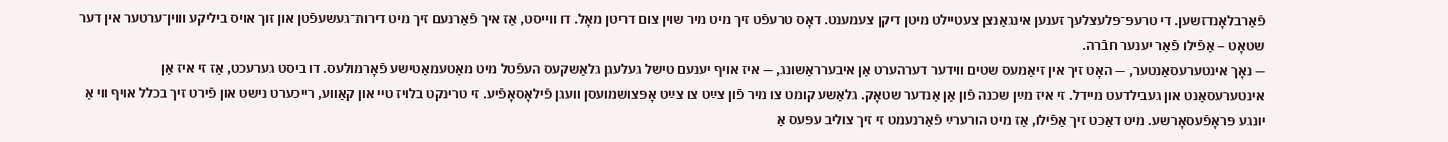פֿאַרבלאָנדזשען. די טרעפּ־פּלעצלעך זענען אינגאַנצן צעטיילט מיטן דיקן צעמענט. דאָס טרעפֿט זיך מיט מיר שוין צום דריטן מאָל. דו ווייסט, אַז איך פֿאַרנעם זיך מיט דירות־געשעפֿטן און זוך אויס ביליקע וווין־ערטער אין דער שטאָט – אַפֿילו פֿאַר יענער חבֿרה.
— נאָך אינטערעסאַנטער, — האָט זיך אין זיאַמעס שטים ווידער דערהערט אַן איבערראַשונג, — איז אויף יענעם טישל געלעגן גלאַשקעס העפֿטל מיט מאַטעמאַטישע פֿאָרמולעס. דו ביסט גערעכט, אַז זי איז אַן אינטערעסאַנט און געבילדעט מיידל. זי איז מײַן שכנה פֿון אַן אַנדער שטאָק. גלאַשע קומט צו מיר פֿון צײַט צו צײַט אָפּצושמועסן וועגן פֿילאָסאָפֿיע. זי טרינקט בלויז טיי און קאַווע, רייכערט נישט און פֿירט זיך בכלל אויף ווי אַ יונגע פּראָפֿעסאָרשע. מיט דאַכט זיך אַפֿילו, אַז מיט הורערײַ פֿאַרנעמט זי זיך צוליב עפּעס אַ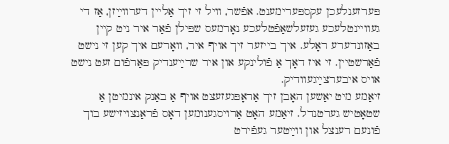פּערזענלעכן עקספּערימענט. אפֿשר, וויל זי זיך אַליין דערווײַזן, אַז די געוויינטלעכע געזעלשאַפֿטלעכע נאָרמעס שפּילן פֿאַר איר ניט קיין באַזונדערע ראָלע. איך בייזער זיך אויף איר, וואָרעם איך קען זי נישט פֿאַרשטיין. זי איז דאָך אַ פֿולינקע און איר שרײַענדיק פּאַרפֿום זעט נישט אויס איבערצײַגעוודיק.
זיאַמע מיט יאַשען האָבן זיך אַראָפּגעזעצט אויף אַ באַנק אינמיטן אַ שטאָטיש גערטנדל. זיאַמע האָט אַרויסגענומען דאָס פֿראַנצויזישע בוך פֿונעם רענצל און ווײַטער געפֿירט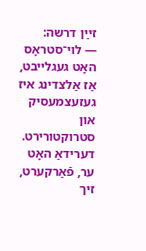זײַן דרשה:
— לוי־סטראָס האָט געגלייבט, אַז אַלצדינג איז געזעצמעסיק און סטרוקטורירט. דערידאַ האָט ער, פֿאַרקערט, זיך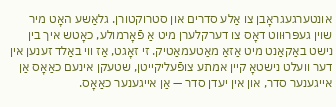אונטערגעגראָבן צו אַלע סדרים און סטרוקטורן. גלאַשע האָט מיר שוין געפּרוּווט דאָס צו דערקלערן מיט אַ פֿאָרמולע, כאָטש איך בין נישט באַקאַנט מיט אַזאַ מאַטעמאַטיק. זי זאָגט, אַז ווי באַלד זענען אין דער וועלט נישטאָ קיין אמתע צופֿעליקייטן, שטעקן אינעם כאַאָס אַן אייגענער סדר, און אין יעדן סדר — אַן אייגענער כאַאָס.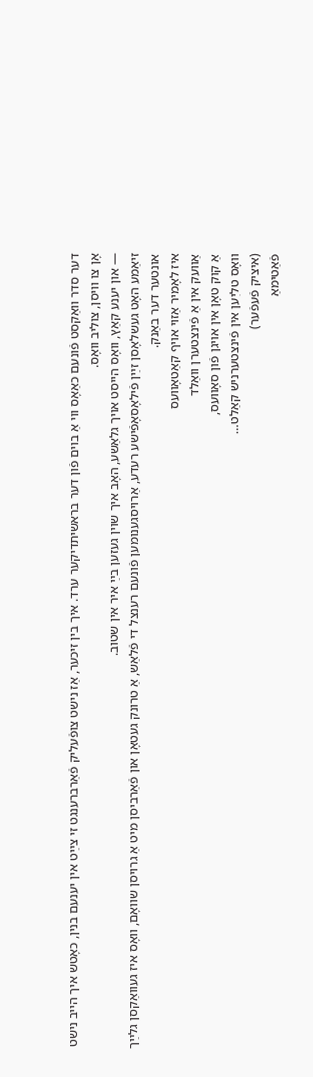דער סדר וואַקסט פֿונעם כאַאָס ווי אַ בוים פֿון דער בראשיתדיקער ערד. איך בין זיכער, אַז נישט צופֿעליק פֿאַרברענגט זי צײַט אין יענעם בנין, כאָטש איך הייב נישט אָן צו וויסן, צוליב וואָס.
— און יענע קאַץ, וואָס הייסט אויך גלאַשע, האָב איך שוין געזען בײַ איר אין שטוב.
זיאַמע האָט געשלאָסן זײַן פֿילאָסאָפֿישע רעדע, אַרויסגענומען פֿונעם רענצל די פֿלאַש, אַ טרונק געטאָן און פֿאַרביסן מיט אַ גרויסן שוואָם, וואָס איז געוואַקסן גלײַך אונטער דער באַנק.
איז לאָמיר אַזוי אויף קאַטאָוועס
אַוועק אין אַ פֿינצטערן וואַלד
אַ קוק טאָן אין אויגן פֿון סאָוועס,
וואָס טליִען אין פֿינצטערניש קאַלט…
(איציק פֿעפֿער)
פֿאַטימאַ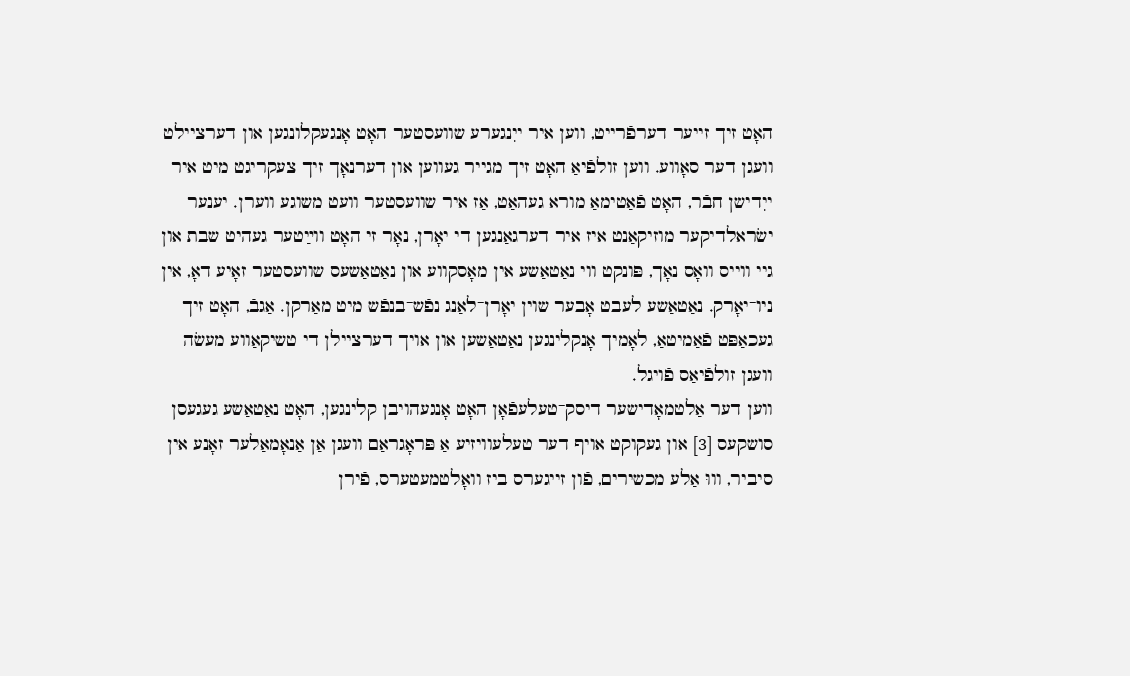האָט זיך זייער דערפֿרייט, ווען איר ייִנגערע שוועסטער האָט אָנגעקלונגען און דערציילט וועגן דער סאָווע. ווען זולפֿיאַ האָט זיך מגייר געווען און דערנאָך זיך צעקריגט מיט איר ייִדישן חבֿר, האָט פֿאַטימאַ מורא געהאַט, אַז איר שוועסטער וועט משוגע ווערן. יענער ישׂראלדיקער מוזיקאַנט איז איר דערגאַנגען די יאָרן, נאָר זי האָט ווײַטער געהיט שבת און גיי ווייס וואָס נאָך, פּונקט ווי נאַטאַשע אין מאָסקווע און נאַטאַשעס שוועסטער זאָיע דאָ, אין ניו־יאָרק. נאַטאַשע לעבט אָבער שוין יאָרן־לאַנג נפֿש־בנפֿש מיט מאַרקן. אַגבֿ, האָט זיך געכאַפּט פֿאַמיטאַ, לאָמיך אָנקלינגען נאַטאַשען און אויך דערציילן די טשיקאַווע מעשׂה וועגן זולפֿיאַס פֿויגל.
ווען דער אַלטמאָדישער דיסק־טעלעפֿאָן האָט אָנגעהויבן קלינגען, האָט נאַטאַשע געגעסן סושקעס [3] און געקוקט אויף דער טעלעוויזיע אַ פּראָגראַם וועגן אַן אַנאָמאַלער זאָנע אין סיביר, וווּ אַלע מכשירים, פֿון זייגערס ביז וואָלטמעטערס, פֿירן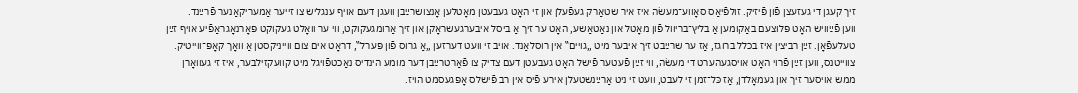זיך קעגן די געזעצן פֿון פֿיזיק. זולפֿיאַס סאָווע־מעשׂה איז איר שטאַרק געפֿעלן און זי האָט געבעטן מאָטלען אָנצושרײַבן וועגן דעם אויף ענגליש צו זייער אַמעריקאַנער פֿרײַנד.
ווען פֿײַוויש האָט פּלוצעם באַקומען אַ בליץ־בריוול פֿון מאָטל און נאַטאַשע, האָט ער זיך אַ ביסל איבערגעשראָקן און זיך אַרומגעקוקט, ווי ער וואָלט געקוקט פּאָרנאָגראַפֿיע אויף זײַן טעלעפֿאָן. זײַן רביצין איז בכלל ברוגז, אַז ער שרײַבט זיך איבער מיט „גויים‟ אין רוסלאַנד. אויב זי וועט דערזען „אַ גרוס פֿון פּערל‟, דראָט אים צום ווייניקסטן אַ וואָך קאָפּ־ווייטיק.
צווייטנס, ווען זײַן פֿרוי האָט אויסגעהערט די מעשׂה, ווי זײַן פֿעטער פֿישל האָט געבעטן דעם צדיק צו פֿאַרטרײַבן דער מומע הינדיס נאַכטפֿויגל מיט קוועקזילבער, איז זי געוואָרן ממש אויסער זיך און געמאָלדן, אַז כּל־זמן זי לעבט, וועט זי ניט אַרײַנשטעלן אירע פֿיס אין רב פֿישלס אָפּגעסמט הויז.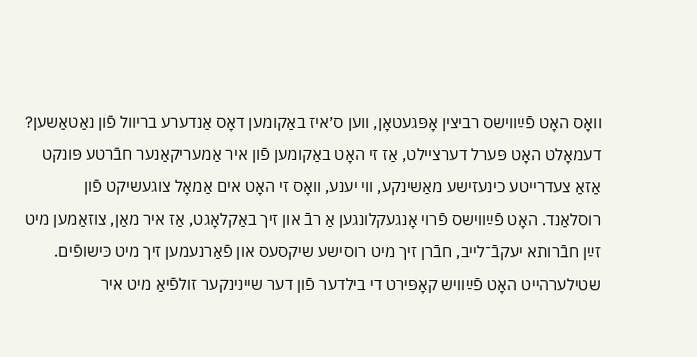וואָס האָט פֿײַווישס רביצין אָפּגעטאָן, ווען ס׳איז באַקומען דאָס אַנדערע בריוול פֿון נאַטאַשען? דעמאָלט האָט פּערל דערציילט, אַז זי האָט באַקומען פֿון איר אַמעריקאַנער חבֿרטע פּונקט אַזאַ צעדרייטע כינעזישע מאַשינקע, ווי יענע, וואָס זי האָט אים אַמאָל צוגעשיקט פֿון רוסלאַנד. האָט פֿײַווישס פֿרוי אָנגעקלונגען אַ רבֿ און זיך באַקלאָגט, אַז איר מאַן, צוזאַמען מיט זײַן חבֿרותא יעקבֿ־לייב, חבֿרן זיך מיט רוסישע שיקסעס און פֿאַרנעמען זיך מיט כּישופֿים. שטילערהייט האָט פֿײַוויש קאָפּירט די בילדער פֿון דער שיינינקער זולפֿיאַ מיט איר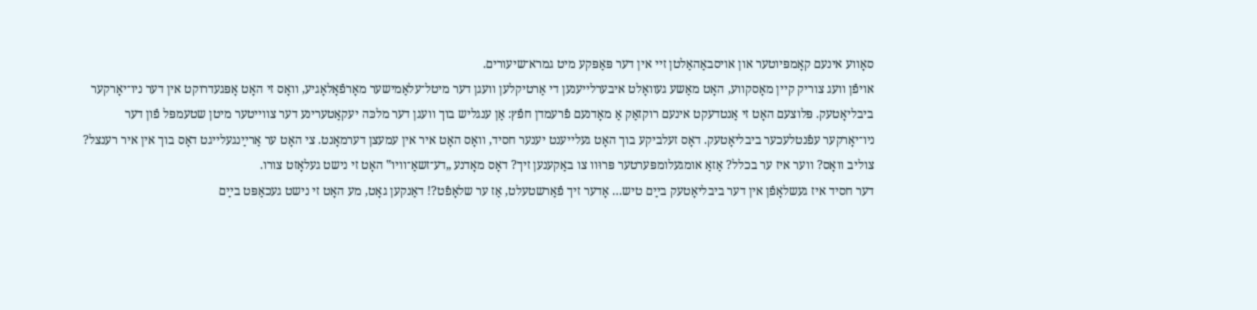סאָווע אינעם קאָמפּיוטער און אויסבאַהאַלטן זיי אין דער פּאַפּקע מיט גמרא־שיעורים.
אויפֿן וועג צוריק קיין מאָסקווע, האָט מאַשע געוואָלט איבערלייענען די אַרטיקלען וועגן דער מיטל־עלאַמישער מאָרפֿאָלאָגיע, וואָס זי האָט אָפּגעדרוקט אין דער ניו־יאָרקער ביבליאָטעק. פּלוצעם האָט זי אַנטדעקט אינעם רוקזאַק אַ מאָדנעם פֿרעמדן חפֿץ: אַן ענגליש בוך וועגן דער מלכּה יעקאַטערינע דער צווייטער מיטן שטעמפּל פֿון דער ניו־יאָרקער עפֿנטלעכער ביבליאָטעק. דאָס זעלביקע בוך האָט געלייענט יענער חסיד, וואָס האָט איר אין עמעצן דערמאָנט. צי האָט ער אַרײַנגעלייגט דאָס בוך אין איר רענצל? צוליב וואָס? ווער איז ער בכלל? אַזאַ אומגעלומפּערטער פּרוּוו צו באַקענען זיך? דאָס מאָדנע „דע־זשאַ־וויו‟ האָט זי נישט געלאָזט צורו.
דער חסיד איז געשלאָפֿן אין דער ביבליאָטעק בײַם טיש… אָדער זיך פֿאַרשטעלט, אַז ער שלאָפֿט?! דאַנקען גאָט, מע האָט זי נישט געכאַפּט בײַם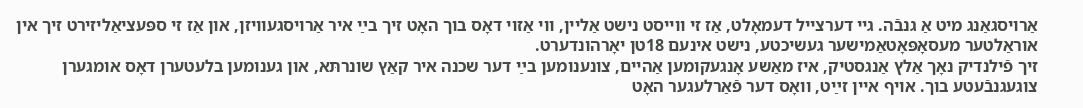אַרויסגאַנג מיט אַ גנבֿה. גיי דערצייל דעמאָלט, אַז זי ווייסט נישט אַליין, ווי אַזוי דאָס בוך האָט זיך בײַ איר אַרויסגעוויזן, און אַז זי ספּעציאַליזירט זיך אין אוראַלטער מעסאָפּאָטאַמישער געשיכטע, נישט אינעם 18טן יאָרהונדערט.
זיך פֿילנדיק נאָך אַלץ אַנגסטיק, איז מאַשע אָנגעקומען אַהיים, צונענומען בײַ דער שכנה איר קאַץ שונרתּא, און גענומען בלעטערן דאָס אומגערן צוגעגנבֿעטע בוך. אויף איין זײַט, וואָס דער פֿאַרלעגער האָט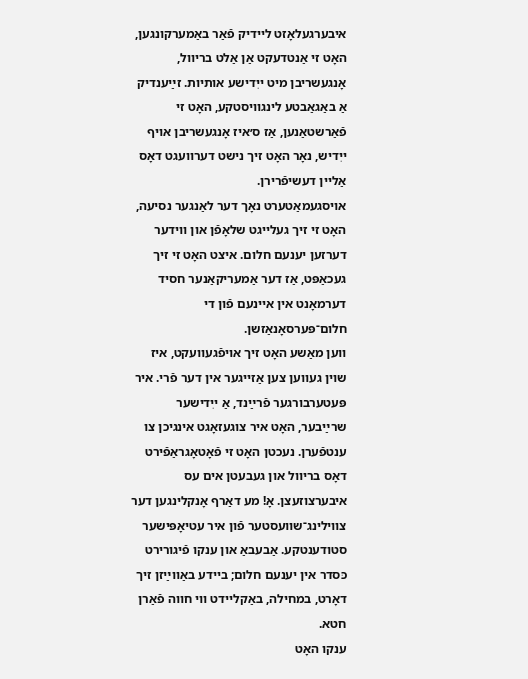איבערגעלאָזט ליידיק פֿאַר באַמערקונגען, האָט זי אַנטדעקט אַן אַלט בריוול, אָנגעשריבן מיט ייִדישע אותיות. זײַענדיק אַ באַגאַבטע לינגוויסטקע, האָט זי פֿאַרשטאַנען, אַז ס׳איז אָנגעשריבן אויף ייִדיש, נאָר האָט זיך נישט דערוועגט דאָס אַליין דעשיפֿרירן.
אויסגעמאַטערט נאָך דער לאַנגער נסיעה, האָט זי זיך געלייגט שלאָפֿן און ווידער דערזען יענעם חלום. איצט האָט זי זיך געכאַפּט, אַז דער אַמעריקאַנער חסיד דערמאָנט אין איינעם פֿון די חלום־פּערסאָנאַזשן.
ווען מאַשע האָט זיך אויפֿגעוועקט, איז שוין געווען צען אַזייגער אין דער פֿרי. איר פּעטערבורגער פֿרײַנד, אַ ייִדישער שרײַבער, האָט איר צוגעזאָגט אינגיכן צו ענטפֿערן. נעכטן האָט זי פֿאָטאָגראַפֿירט דאָס בריוול און געבעטן אים עס איבערצוזעצן. אָ! מע דאַרף אָנקלינגען דער צווילינג־שוועסטער פֿון איר עטיאָפּישער סטודענטקע. אַבעבאַ און ענקו פֿיגורירט כּסדר אין יענעם חלום; ביידע באַווײַזן זיך דאָרט, במחילה, באַקליידט ווי חווה פֿאַרן חטא.
ענקו האָט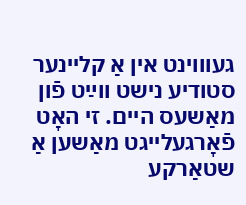געוווינט אין אַ קליינער סטודיע נישט ווײַט פֿון מאַשעס היים. זי האָט פֿאָרגעלייגט מאַשען אַ שטאַרקע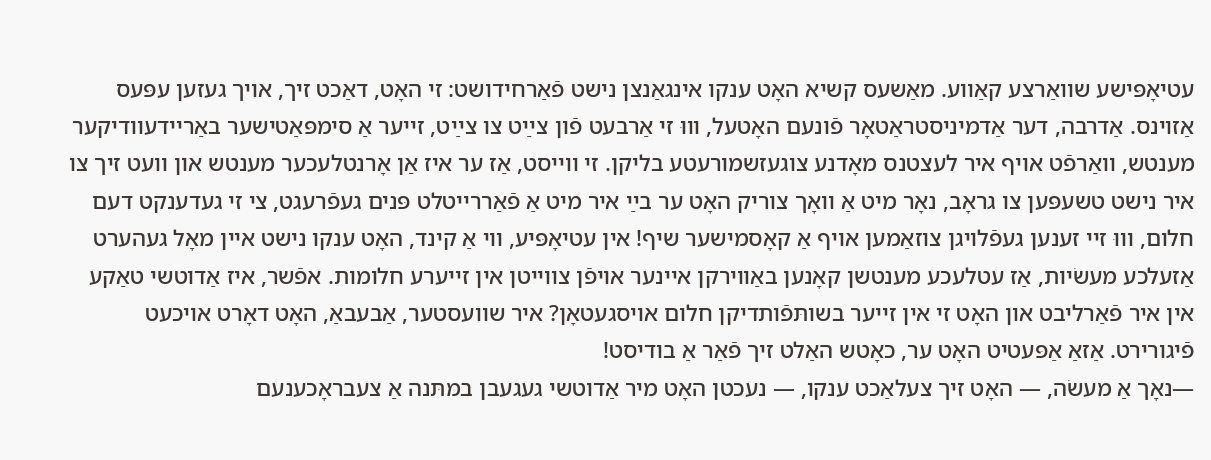עטיאָפּישע שוואַרצע קאַווע. מאַשעס קשיא האָט ענקו אינגאַנצן נישט פֿאַרחידושט: זי האָט, דאַכט זיך, אויך געזען עפּעס אַזוינס. אַדרבה, דער אַדמיניסטראַטאָר פֿונעם האָטעל, וווּ זי אַרבעט פֿון צײַט צו צײַט, זייער אַ סימפּאַטישער באַריידעוודיקער מענטש, וואַרפֿט אויף איר לעצטנס מאָדנע צוגעזשמורעטע בליקן. זי ווייסט, אַז ער איז אַן אָרנטלעכער מענטש און וועט זיך צו איר נישט טשעפּען צו גראָב, נאָר מיט אַ וואָך צוריק האָט ער בײַ איר מיט אַ פֿאַררייטלט פּנים געפֿרעגט, צי זי געדענקט דעם חלום, וווּ זיי זענען געפֿלויגן צוזאַמען אויף אַ קאָסמישער שיף! אין עטיאָפּיע, ווי אַ קינד, האָט ענקו נישט איין מאָל געהערט אַזעלכע מעשׂיות, אַז עטלעכע מענטשן קאָנען באַווירקן איינער אויפֿן צווייטן אין זייערע חלומות. אפֿשר, איז אַדוטשי טאַקע אין איר פֿאַרליבט און האָט זי אין זייער בשותּפֿותדיקן חלום אויסגעטאָן? איר שוועסטער, אַבעבאַ, האָט דאָרט אויכעט פֿיגורירט. אַזאַ אַפּעטיט האָט ער, כאָטש האַלט זיך פֿאַר אַ בודיסט!
—נאָך אַ מעשׂה, — האָט זיך צעלאַכט ענקו, — נעכטן האָט מיר אַדוטשי געגעבן במתּנה אַ צעבראָכענעם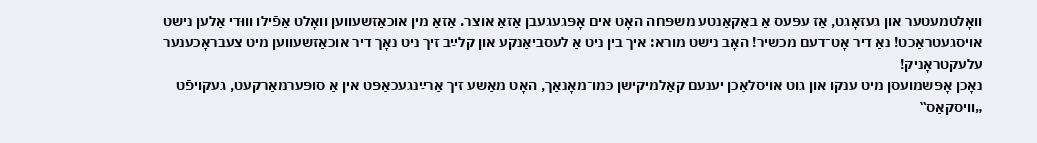וואָלטמעטער און געזאָגט, אַז עפּעס אַ באַקאַנטע משפּחה האָט אים אָפּגעגעבן אַזאַ אוצר. אַזאַ מין אוכאַזשעווען וואָלט אַפֿילו וווּדי אַלען נישט אויסגעטראַכט! נאַ דיר אָט־דעם מכשיר! האָב נישט מורא: איך בין ניט אַ לעסביאַנקע און קלײַב זיך ניט נאָך דיר אוכאַזשעווען מיט צעבראָכענער עלעקטראָניק!
נאָכן אָפּשמועסן מיט ענקו און גוט אויסלאַכן יענעם קאַלמיקישן כּמו־מאָנאַך, האָט מאַשע זיך אַרײַנגעכאַפּט אין אַ סופּערמאַרקעט, געקויפֿט „וויסקאַס‟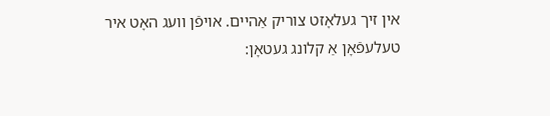אין זיך געלאָזט צוריק אַהיים. אויפֿן וועג האָט איר טעלעפֿאָן אַ קלונג געטאָן: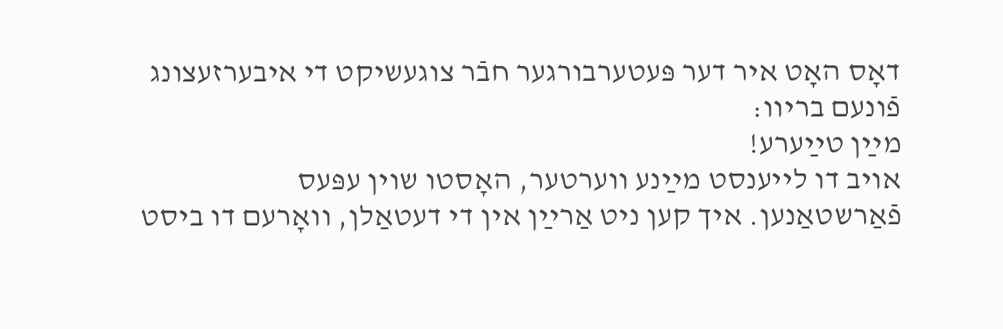דאָס האָט איר דער פּעטערבורגער חבֿר צוגעשיקט די איבערזעצונג פֿונעם בריוו:
מײַן טײַערע!
אויב דו לייענסט מײַנע ווערטער, האָסטו שוין עפּעס פֿאַרשטאַנען. איך קען ניט אַרײַן אין די דעטאַלן, וואָרעם דו ביסט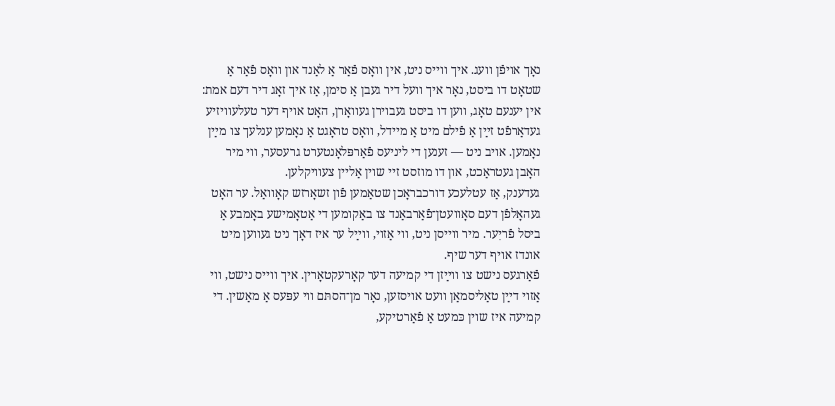נאָך אויפֿן וועג. איך ווייס ניט, אין וואָס פֿאַר אַ לאַנד און וואָס פֿאַר אַ שטאָט דו ביסט, נאָר איך וועל דיר געבן אַ סימן, אַז איך זאָג דיר דעם אמת: אין יענעם טאָג, ווען דו ביסט געבוירן געוואָרן, האָט אויף דער טעלעוויזיע געדאַרפֿט זײַן אַ פֿילם מיט אַ מיידל, וואָס טראָגט אַ נאָמען ענלעך צו מײַן נאָמען. אויב ניט — זענען די ליניעס פֿאַרפּלאָנטערט גרעסער, ווי מיר האָבן געטראַכט, און דו מוזסט זיי שוין אַליין צעוויקלען.
געדענק, אַז עטלעכע דורכבראָכן שטאַמען פֿון זשאָרזש קאָוואַל. ער האָט געהאָלפֿן דעם סאָוועטן־פֿאַרבאַנד צו באַקומען די אַטאָמישע באָמבע אַ ביסל פֿריִער. מיר ווייסן ניט, ווי אַזוי, ווײַל ער איז דאָך ניט געווען מיט אונדז אויף דער שיף.
פֿאַרגעס נישט צו ווײַזן די קמיעה דער קאָרעקטאָרין. איך ווייס נישט, ווי אַזוי דײַן טאַליסמאַן וועט אויסזען, נאָר מן־הסתּם ווי עפּעס אַ מאַשין. די קמיעה איז שוין כּמעט אַ פֿאַרטיקע,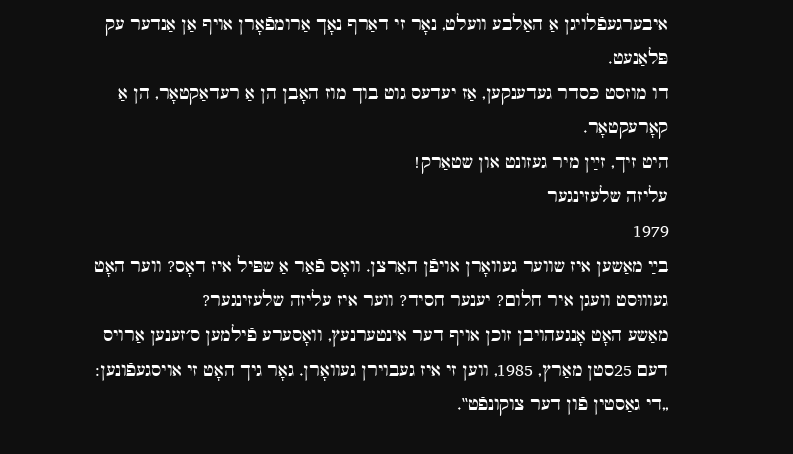איבערגעפֿלויגן אַ האַלבע וועלט, נאָר זי דאַרף נאָך אַרומפֿאָרן אויף אַן אַנדער עק פּלאַנעט.
דו מוזסט כּסדר געדענקען, אַז יעדעס גוט בוך מוז האָבן הן אַ רעדאַקטאָר, הן אַ קאָרעקטאָר.
היט זיך, זײַן מיר געזונט און שטאַרק!
עליזה שלעזינגער
1979
בײַ מאַשען איז שווער געוואָרן אויפֿן האַרצן. וואָס פֿאַר אַ שפּיל איז דאָס? ווער האָט געוווּסט וועגן איר חלום? יענער חסיד? ווער איז עליזה שלעזינגער?
מאַשע האָט אָנגעהויבן זוכן אויף דער אינטערנעץ, וואָסערע פֿילמען ס׳זענען אַרויס דעם 25סטן מאַרץ, 1985, ווען זי איז געבוירן געוואָרן. גאָר גיך האָט זי אויסגעפֿונען: „די גאַסטין פֿון דער צוקונפֿט‟.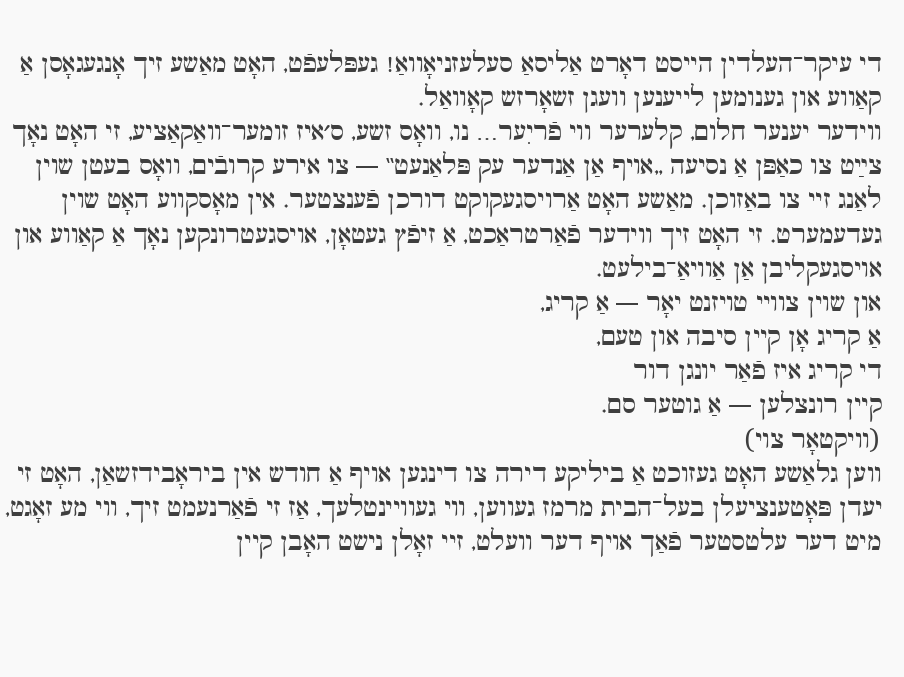די עיקר־העלדין הייסט דאָרט אַליסאַ סעלעזניאָוואַ! געפּלעפֿט, האָט מאַשע זיך אָנגעגאָסן אַ קאַווע און גענומען לייענען וועגן זשאָרזש קאָוואַל.
ווידער יענער חלום, קלערער ווי פֿריִער… נו, וואָס זשע, ס׳איז זומער־וואַקאַציע, זי האָט נאָך צײַט צו כאַפּן אַ נסיעה „אויף אַן אַנדער עק פּלאַנעט‟ — צו אירע קרובֿים, וואָס בעטן שוין לאַנג זיי צו באַזוכן. מאַשע האָט אַרויסגעקוקט דורכן פֿענצטער. אין מאָסקווע האָט שוין געדעמערט. זי האָט זיך ווידער פֿאַרטראַכט, אַ זיפֿץ געטאָן, אויסגעטרונקען נאָך אַ קאַווע און אויסגעקליבן אַן אַוויאַ־בילעט.
און שוין צוויי טויזנט יאָר — אַ קריג,
אַ קריג אָן קיין סיבה און טעם,
די קריג איז פֿאַר יונגן דור
קיין רונצלען — אַ גוטער סם.
(וויקטאָר צוי)
ווען גלאַשע האָט געזוכט אַ ביליקע דירה צו דינגען אויף אַ חודש אין ביראָבידזשאַן, האָט זי יעדן פּאָטענציעלן בעל־הבית מרמז געווען, ווי געוויינטלעך, אַז זי פֿאַרנעמט זיך, ווי מע זאָגט, מיט דער עלטסטער פֿאַך אויף דער וועלט, זיי זאָלן נישט האָבן קיין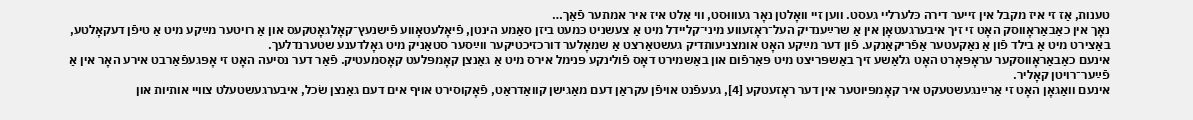טענות, אַז זי איז מקבל אין זייער דירה כּלערליי געסט. ווען זיי וואָלטן נאָר געוווּסט, ווי אַלט איז איר אמתער פֿאַך…
נאָך אין כאַבאַראָווסק האָט זי זיך איבערגעטאָן אין אַ שרײַענדיק העל־ראָזעווע מיני־קליידל מיט אַ צעשניט כּמעט ביזן סאַמע הינטן, פֿיאָלעטאָווע פֿישנעץ־קאָלגאָטקעס און אַ רויטער מײַקע מיט אַ טיפֿן דעקאָלטע, באַצירט מיט אַ בילד פֿון אַ נאַקעטער אַפֿריקאַנקע. פֿון דער מײַקע האָט אומצניעותדיק געשטאַרצט אַ שמאָלער דורכזיכטיקער ווײַסער סטאַניק מיט גאָלדענע שטערנדלעך.
אינעם כאַבאַראָווסקער עראָפּאָרט האָט גלאַשע זיך באַשפּריצט מיט פּאַרפֿום און באַשמירט דאָס פֿולינקע פּנימל אירס מיט אַ גאַנצן קאָמפּלעט קאָסמעטיק. פֿאַר דער נסיעה האָט זי אָפּגעפֿאַרבט אירע האָר אין אַ פֿײַער־רויטן קאָליר.
אינעם וואַגאָן האָט זי אַרײַנגעשטעקט איר קאָמפּיוטער אין דער ראָזעטקע [4], געעפֿנט אויפֿן עקראַן דעם מאַגישן קוואַדראַט, פֿאָקוסירט אויף אים דעם גאַנצן שׂכל, איבערגעשטעלט צוויי אותיות און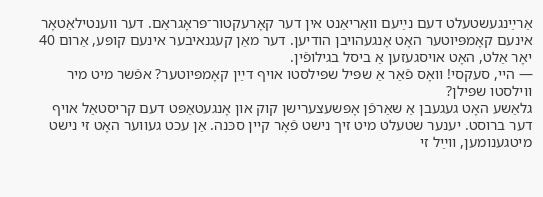אַרײַנגעשטעלט דעם נײַעם וואַריאַנט אין דער קאָרעקטור־פּראָגראַם. דער ווענטילאַטאָר אינעם קאָמפּיוטער האָט אָנגעהויבן הודיען. דער מאַן קעגנאיבער אינעם קופּע, אַרום 40 יאָר אַלט, האָט אויסגעזען אַ ביסל בגילופֿין.
— היי, סעקסי! וואָס פֿאַר אַ שפּיל שפּילסטו אויף דײַן קאָמפּיוטער? אפֿשר מיט מיר ווילסטו שפּילן?
גלאַשע האָט געגעבן אַ שאַרפֿן אָפּשעצערישן קוק און אָנגעטאַפּט דעם קריסטאַל אויף דער ברוסט. יענער שטעלט מיט זיך נישט פֿאָר קיין סכּנה. אַן עכט געווער האָט זי נישט מיטגענומען, ווײַל זי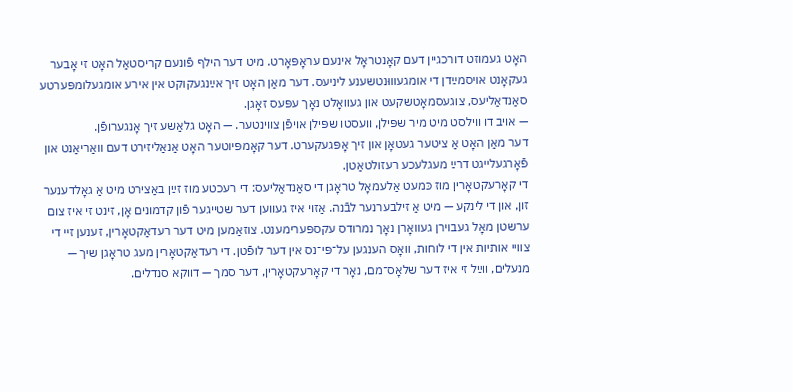האָט געמוזט דורכגיין דעם קאָנטראָל אינעם עראָפּאָרט. מיט דער הילף פֿונעם קריסטאַל האָט זי אָבער געקאָנט אויסמײַדן די אומגעוווּנטשענע ליניעס. דער מאַן האָט זיך אײַנגעקוקט אין אירע אומגעלומפּערטע סאַנדאַליעס, צוגעסמאָטשקעט און געוואָלט נאָך עפּעס זאָגן.
— אויב דו ווילסט מיט מיר שפּילן, וועסטו שפּילן אויפֿן צווינטער. — האָט גלאַשע זיך אָנגערופֿן.
דער מאַן האָט אַ ציטער געטאָן און זיך אָפּגעקערט. דער קאָמפּיוטער האָט אַנאַליזירט דעם וואַריאַנט און פֿאָרגעלייגט דרײַ מעגלעכע רעזולטאַטן.
די קאָרעקטאָרין מוז כּמעט אַלעמאָל טראָגן די סאַנדאַליעס: די רעכטע מוז זײַן באַצירט מיט אַ גאָלדענער זון, און די לינקע — מיט אַ זילבערנער לבֿנה. אַזוי איז געווען דער שטייגער פֿון קדמונים אָן, זינט זי איז צום ערשטן מאָל געבוירן געוואָרן נאָך נמרודס עקספּערימענט. צוזאַמען מיט דער רעדאַקטאָרין, זענען זיי די צוויי אותיות אין די לוחות, וואָס הענגען על־פּי־נס אין דער לופֿטן. די רעדאַקטאָרין מעג טראָגן שיך — מנעלים, ווײַל זי איז דער שלאָס־מם, נאָר די קאָרעקטאָרין, דער סמך — דווקא סנדלים.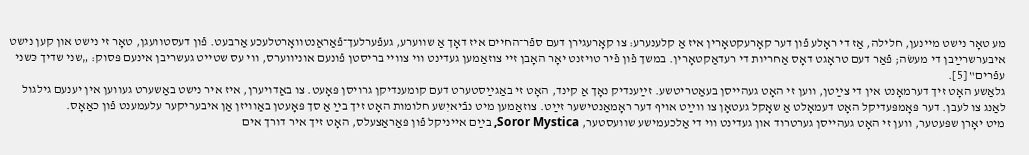מע טאָר נישט מיינען, חלילה, אַז די ראָלע פֿון דער קאָרעקטאָרין איז אַ קלענערע: צו קאָרעגירן דעם ספֿר־החיים איז דאָך אַ שווערע, געפֿערלעך־פֿאַראַנטוואָרטלעכע אַרבעט. פֿון דעסטוועגן, טאָר זי נישט און קען נישט איבערשרײַבן די מעשׂה; פֿאַר דעם טראָגט דאָס אַחריות די רעדאַקטאָרין. במשך פֿון פֿיר טויזנט יאָר האָבן זיי צוזאַמען געדינט ווי צוויי בריסטן פֿונעם אוניווערס, ווי עס שטייט געשריבן אינעם פּסוק: „שני שדיך כּשני עפֿרים‟ [5].
גלאַשע האָט זיך דערמאָנט אין די צײַטן, ווען זי האָט געהייסן בעאַטריטשע. זײַענדיק נאָך אַ קינד, האָט זי באַגײַסטערט דעם קומענדיקן גרויסן פּאָעט. צו באַדויערן, איז איר נישט באַשערט געווען אין יענעם גילגול לאַנג צו לעבן. דער פּאָמפּעדיקל האָט דעמאָלט אַ שאָקל געטאָן צו ווײַט אויף דער ראָמאַנטישער זײַט. צוזאַמען מיט נבֿיאיִשע חלומות האָט זיך בײַ אַ סך פּאָעטן באַוויזן אַן איבעריקער עלעמענט פֿון כאַאָס.
מיט יאָרן שפּעטער, ווען זי האָט געהייסן גערטרוד און געדינט ווי די אַלכעמישע שוועסטער, Soror Mystica, בײַם אייניקל פֿון פּאַראַצעלס, האָט זיך איר דורך אים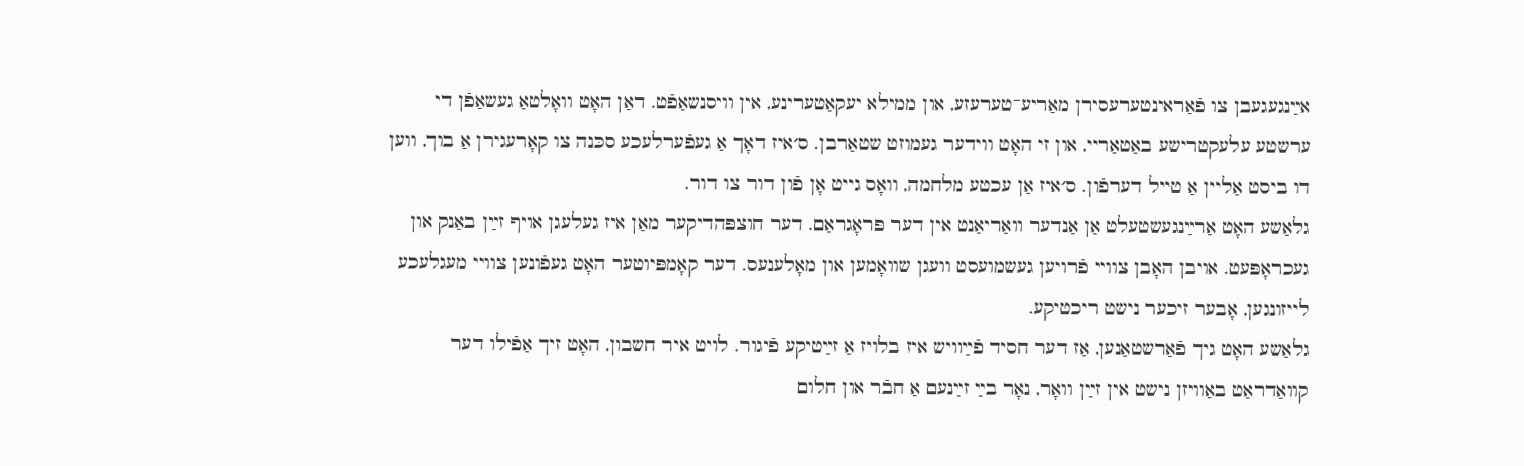אײַנגעגעבן צו פֿאַראינטערעסירן מאַריע־טערעזע, און ממילא יעקאַטערינע, אין וויסנשאַפֿט. דאַן האָט וואָלטאַ געשאַפֿן די ערשטע עלעקטרישע באַטאַריי, און זי האָט ווידער געמוזט שטאַרבן. ס׳איז דאָך אַ געפֿערלעכע סכּנה צו קאָרעגירן אַ בוך, ווען דו ביסט אַליין אַ טייל דערפֿון. ס׳איז אַן עכטע מלחמה, וואָס גייט אָן פֿון דור צו דור.
גלאַשע האָט אַרײַנגעשטעלט אַן אַנדער וואַריאַנט אין דער פּראָגראַם. דער חוצפּהדיקער מאַן איז געלעגן אויף זײַן באַנק און געכראָפּעט. אויבן האָבן צוויי פֿרויען געשמועסט וועגן שוואָמען און מאָלענעס. דער קאָמפּיוטער האָט געפֿונען צוויי מעגלעכע לייזונגען, אָבער זיכער נישט ריכטיקע.
גלאַשע האָט גיך פֿאַרשטאַנען, אַז דער חסיד פֿײַוויש איז בלויז אַ זײַטיקע פֿיגור. לויט איר חשבון, האָט זיך אַפֿילו דער קוואַדראַט באַוויזן נישט אין זײַן וואָר, נאָר בײַ זײַנעם אַ חבֿר און חלום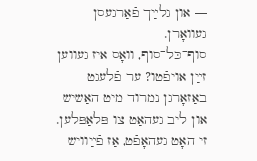— און גלײַך פֿאַרגעסן געוואָרן.
סוף־כּל־סוף, וואָס איז געווען זײַן אויפֿטו? ער פֿלעגט באַזאָרגן נמרוד מיט האַשיש און ליב געהאַט צו פּלאַפּלען. זי האָט געהאָפֿט, אַז פֿײַוויש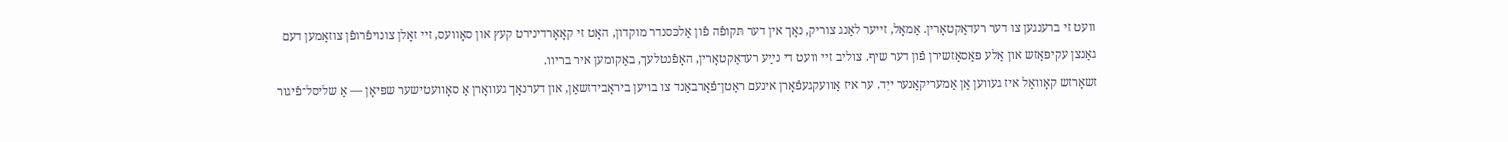וועט זי ברענגען צו דער רעדאַקטאָרין. אַמאָל, זייער לאַנג צוריק, נאָך אין דער תּקופֿה פֿון אַלכּסנדר מוקדון, האָט זי קאָאָרדינירט קעץ און סאָוועס, זיי זאָלן צונויפֿרופֿן צוזאַמען דעם גאַנצן עקיפּאַזש און אַלע פּאַסאַזשירן פֿון דער שיף. צוליב זיי וועט די נײַע רעדאַקטאָרין, האָפֿנטלעך, באַקומען איר בריוו.
זשאָרזש קאָוואַל איז געווען אַן אַמעריקאַנער ייִד. ער איז אַוועקגעפֿאָרן אינעם ראַטן־פֿאַרבאַנד צו בויען ביראָבידזשאַן, און דערנאָך געוואָרן אַ סאָוועטישער שפּיאָן — אַ שליסל־פֿיגור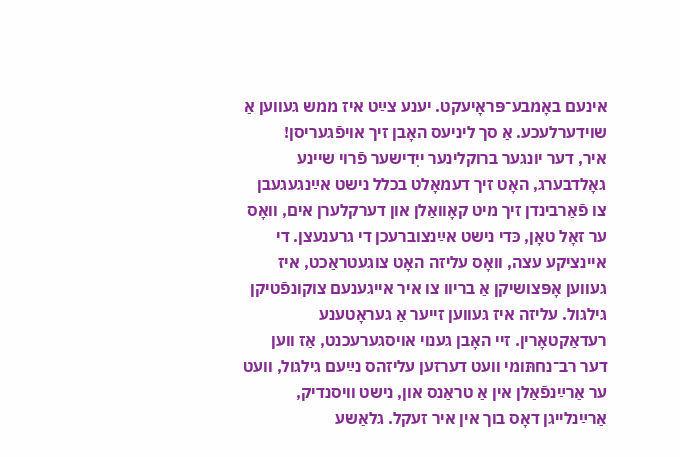אינעם באָמבע־פּראָיעקט. יענע צײַט איז ממש געווען אַ שוידערלעכע. אַ סך ליניעס האָבן זיך אויפֿגעריסן!
איר, דער יונגער ברוקלינער ייִדישער פֿרוי שיינע גאָלדבערג, האָט זיך דעמאָלט בכלל נישט אײַנגעגעבן צו פֿאַרבינדן זיך מיט קאָוואַלן און דערקלערן אים, וואָס ער זאָל טאָן, כּדי נישט אײַנצוברעכן די גרענעצן. די איינציקע עצה, וואָס עליזה האָט צוגעטראַכט, איז געווען אָפּצושיקן אַ בריוו צו איר אייגענעם צוקונפֿטיקן גילגול. עליזה איז געווען זייער אַ געראָטענע רעדאַקטאָרין. זיי האָבן גענוי אויסגערעכנט, אַז ווען דער רב־נחתּומי וועט דערזען עליזהס נײַעם גילגול, וועט ער אַרײַנפֿאַלן אין אַ טראַנס און, נישט וויסנדיק, אַרײַנלייגן דאָס בוך אין איר זעקל. גלאַשע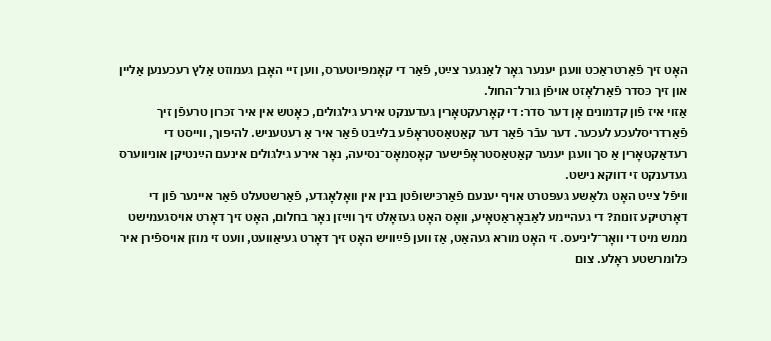האָט זיך פֿאַרטראַכט וועגן יענער גאָר לאַנגער צײַט, פֿאַר די קאָמפּיוטערס, ווען זיי האָבן געמוזט אַלץ רעכענען אַליין און זיך כּסדר פֿאַרלאָזט אויפֿן גורל־החול.
אַזוי איז פֿון קדמונים אָן דער סדר: די קאָרעקטאָרין געדענקט אירע גילגולים, כאָטש אין איר זכּרון טרעפֿן זיך פֿאַרדריסלעכע לעכער. דער עבֿר פֿאַר דער קאַטאַסטראָפֿע בלײַבט פֿאַר איר אַ רעטעניש. להיפּוך, ווייסט די רעדאַקטאָרין אַ סך וועגן יענער קאַטאַסטראָפֿישער קאָסמאָס־נסיעה, נאָר אירע גילגולים אינעם הײַנטיקן אוניווערס געדענקט זי דווקא נישט.
וויפֿל צײַט האָט גלאַשע געפּטרט אויף יענעם פֿאַרכּישופֿטן בנין אין וואָלאָגדע, פֿאַרשטעלט פֿאַר איינער פֿון די דאָרטיקע זונות? די געהיימע לאַבאָראַטאָיע, וואָס האָט געזאָלט זיך ווײַזן נאָר בחלום, האָט זיך דאָרט אויסגעמישט ממש מיט די וואָר־ליניעס. זי האָט מורא געהאַט, אַז ווען פֿײַוויש האָט זיך דאָרט געיאַוועט, וועט זי מוזן אויספֿירן איר כּלומרשטע ראָלע. צום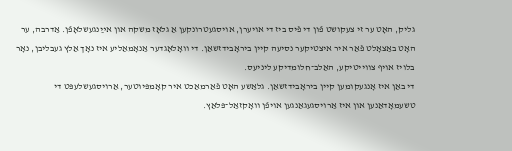גליק, האָט ער זי צעקושט פֿון די פֿיס ביז די אויערן, אויסגעטרונקען אַ גלאָז משקה און אײַנגעשלאָפֿן. אַדרבה, ער האָט באַצאָלט פֿאַר איר איצטיקער נסיעה קיין ביראָבידזשאַן. די וואָלאָגדער אַנאָמאַליע איז נאָך אַלץ געבליבן, נאָר בלויז אויף צווייטיקע, האַלב־חלומדיקע ליניעס.
די באַן איז אָנגעקומען קיין ביראָבידזשאַן. גלאַשע האָט פֿאַרמאַכט איר קאָמפּיוטער, אַרויסגעשלעפּט די טשעמאָדאַנען און איז אַרויסגעגאַנגען אויפֿן וואָקזאַל־פּלאַץ.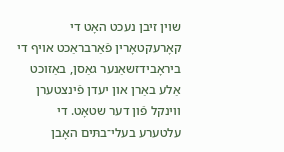שוין זיבן נעכט האָט די קאָרעקטאָרין פֿאַרבראַכט אויף די ביראָבידזשאַנער גאַסן, באַזוכט אַלע באַרן און יעדן פֿינצטערן ווינקל פֿון דער שטאָט. די עלטערע בעלי־בתּים האָבן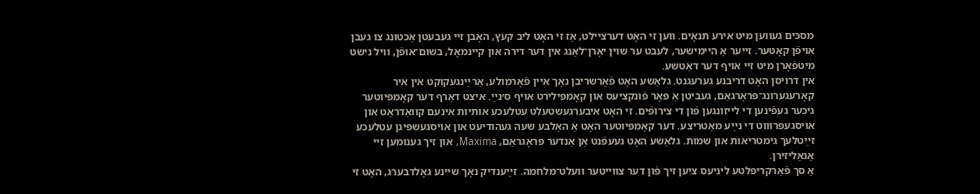מסכּים געווען מיט אירע תּנאָים. ווען זי האָט דערציילט, אַז זי האָט ליב קעץ, האָבן זיי געבעטן אַכטונג צו געבן אויפֿן קאָטער. זייער אַ היימישער, לעבט ער שוין יאָרן־לאַנג אין דער דירה און קיינמאָל, בשום־אופֿן, וויל נישט מיטפֿאָרן מיט זיי אויף דער דאַטשע.
אין דרויסן האָט דריבנע גערעגנט. גלאַשע האָט פֿאַרשריבן נאָך איין פֿאָרמולע, אַרײַנגעקוקט אין איר קאָרעגערונג־פּראָרגאַם, געביטן אַ פּאָר פֿונקציעס און קאָמפּילירט אויף ס׳נײַ. איצט דאַרף דער קאָמפּיוטער גיכער געפֿינען די לייזונגען פֿון די צירופֿים. זי האָט איבערגעשטעלט עטלעכע אותיות אינעם קוואַדראַט און אויסגעפּרוּווט די נײַע מאַטריצע. דער קאָמפּיוטער האָט אַ האַלבע שעה געהודיעט און אויסגעשפּיגן עטלעכע זײַטלעך גימטריאות און שמות. גלאַשע האָט געעפֿנט אַן אַנדער פּראָגראַם, Maxima, און זיך גענומען זיי אַנאַליזירן.
אַ סך פֿאַרקריפּלטע ליניעס ציִען זיך פֿון דער צווייטער וועלט־מלחמה. זײַענדיק נאָך שיינע גאָלדבערג, האָט זי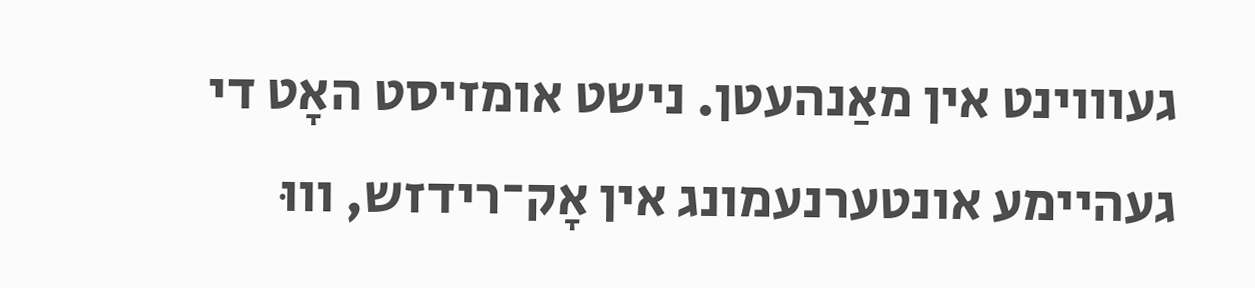געוווינט אין מאַנהעטן. נישט אומזיסט האָט די געהיימע אונטערנעמונג אין אָק־רידזש, וווּ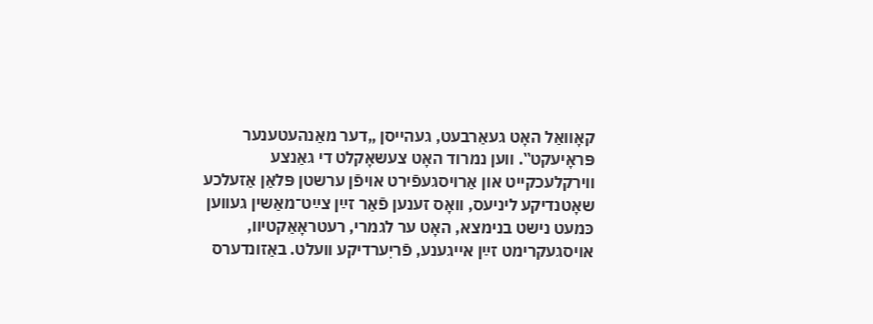קאָוואַל האָט געאַרבעט, געהייסן „דער מאַנהעטענער פּראָיעקט‟. ווען נמרוד האָט צעשאָקלט די גאַנצע ווירקלעכקייט און אַרויסגעפֿירט אויפֿן ערשטן פּלאַן אַזעלכע שאָטנדיקע ליניעס, וואָס זענען פֿאַר זײַן צײַט־מאַשין געווען כּמעט נישט בנימצא, האָט ער לגמרי, רעטראָאַקטיוו, אויסגעקרימט זײַן אייגענע, פֿריִערדיקע וועלט. באַזונדערס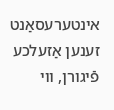אינטערעסאַנט זענען אַזעלכע פֿיגורן, ווי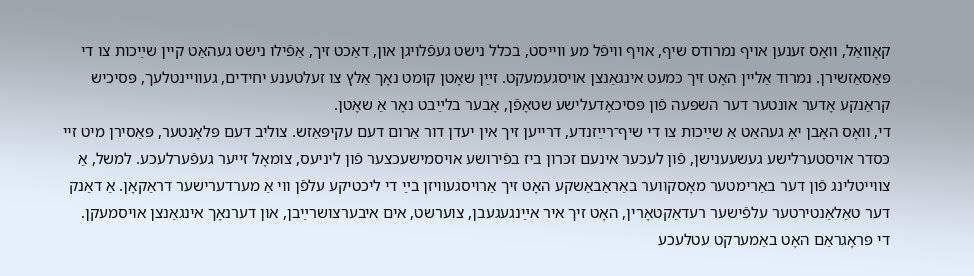קאָוואַל, וואָס זענען אויף נמרודס שיף, אויף וויפֿל מע ווייסט, בכלל נישט געפֿלויגן און, דאַכט זיך, אַפֿילו נישט געהאַט קיין שײַכות צו די פּאַסאַזשירן. נמרוד אַליין האָט זיך כּמעט אינגאַנצן אויסגעמעקט. זײַן שאָטן קומט נאָך אַלץ צו זעלטענע יחידים, געוויינטלעך, פּסיכיש קראַנקע אָדער אונטער דער השפּעה פֿון פּסיכאָדעלישע שטאָפֿן, אָבער בלײַבט נאָר אַ שאָטן.
די, וואָס האָבן יאָ געהאַט אַ שײַכות צו די שיף־רײַזנדע, דרייען זיך אין יעדן דור אַרום דעם עקיפּאַזש. צוליב דעם פּלאָנטער, פּאַסירן מיט זיי כּסדר אויסטערלישע געשעענישן, פֿון לעכער אינעם זכּרון ביז בפֿירושע אויסמישעכצער פֿון ליניעס, צומאָל זייער געפֿערלעכע. למשל, אַ צווייטלינג פֿון דער באַרימטער מאָסקווער באַראַבאַשקע האָט זיך אַרויסגעוויזן בײַ די ליכטיקע עלפֿן ווי אַ מערדערישער דראַקאָן. אַ דאַנק דער טאַלאַנטירטער עלפֿישער רעדאַקטאָרין, האָט זיך איר אײַנגעגעבן, צוערשט, אים איבערצושרײַבן, און דערנאָך אינגאַנצן אויסמעקן.
די פּראָגראַם האָט באַמערקט עטלעכע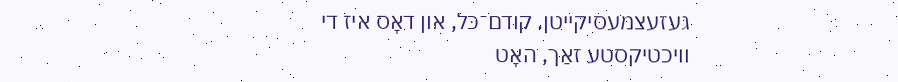געזעצמעסיקייטן. קודם־כּל, און דאָס איז די וויכטיקסטע זאַך, האָט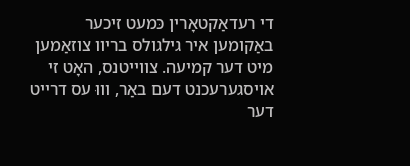די רעדאַקטאָרין כּמעט זיכער באַקומען איר גילגולס בריוו צוזאַמען מיט דער קמיעה. צווייטנס, האָט זי אויסגערעכנט דעם באַר, וווּ עס דרייט דער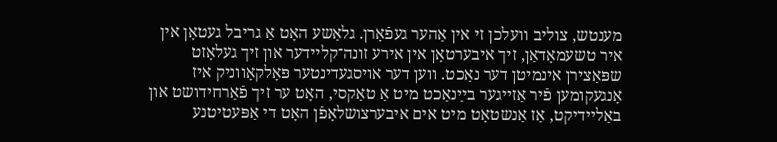מענטש, צוליב וועלכן זי אין אַהער געפֿאָרן. גלאַשע האָט אַ גריבל געטאָן אין איר טשעמאָדאַן, זיך איבערטאָן אין אירע זונה־קליידער און זיך געלאָזט שפּאַצירן אינמיטן דער נאַכט. ווען דער אויסגעדינטער פּאָלקאָווניק איז אָנגעקומען פֿיר אַזייגער בײַנאַכט מיט אַ טאַקסי, האָט ער זיך פֿאַרחידושט און באַליידיקט, אַז אַנשטאָט מיט אים איבערצושלאָפֿן האָט די אַפּעטיטנע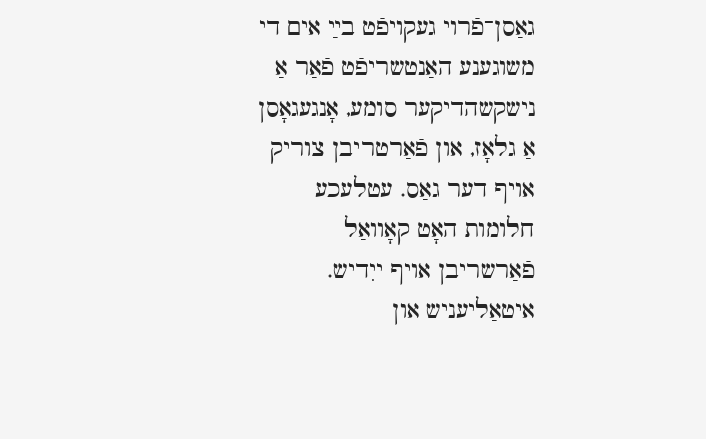גאַסן־פֿרוי געקויפֿט בײַ אים די משוגענע האַנטשריפֿט פֿאַר אַ נישקשהדיקער סומע, אָנגעגאָסן אַ גלאָז, און פֿאַרטריבן צוריק אויף דער גאַס. עטלעכע חלומות האָט קאָוואַל פֿאַרשריבן אויף ייִדיש. איטאַליעניש און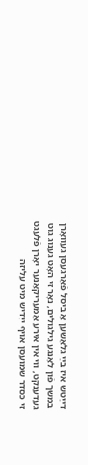דײַטש איז בײַ גלאַשען אַ ביסל פֿאַרגעסן געוואָרן במשך פֿון לאַנגע גילגולים, נאָר זי האָט גענוג גוט געדענקט, ווי אין אירע אַמעריקאַנער יאָרן פֿלעגט זי כּסדר שמועסן אויף ייִדיש מיט עליזה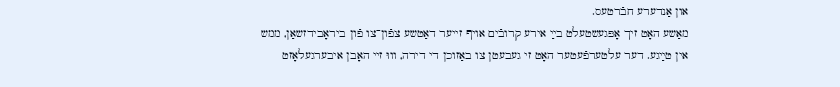און אַנדערע חבֿרטעס.
מאַשע האָט זיך אָפּגעשטעלט בײַ אירע קרובֿים אויף זייער דאַטשע צפֿון־צו פֿון ביראָבידזשאַן, ממש אין טײַגע. דער עלטערפֿעטער האָט זי געבעטן צו באַזוכן די דירה, וווּ זיי האָבן איבערגעלאָזט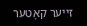זייער קאָטער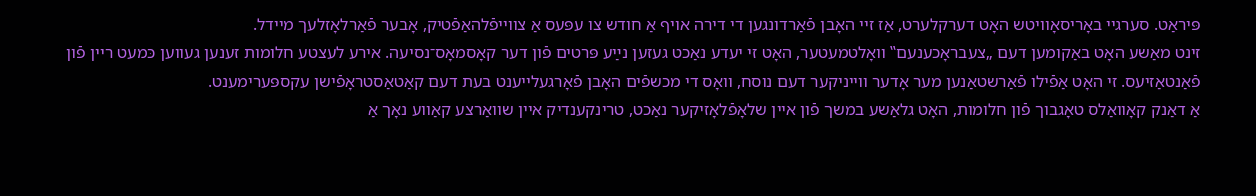פּיראַט. סערגיי באָריסאָוויטש האָט דערקלערט, אַז זיי האָבן פֿאַרדונגען די דירה אויף אַ חודש צו עפּעס אַ צווייפֿלהאַפֿטיק, אָבער פֿאַרלאָזלעך מיידל.
זינט מאַשע האָט באַקומען דעם „צעבראָכענעם‟ וואָלטמעטער, האָט זי יעדע נאַכט געזען נײַע פּרטים פֿון דער קאָסמאָס־נסיעה. אירע לעצטע חלומות זענען געווען כּמעט ריין פֿון פֿאַנטאַזיעס. זי האָט אַפֿילו פֿאַרשטאַנען מער אָדער ווייניקער דעם נוסח, וואָס די מכשפֿים האָבן פֿאָרגעלייענט בעת דעם קאַטאַסטראָפֿישן עקספּערימענט.
אַ דאַנק קאָוואַלס טאָגבוך פֿון חלומות, האָט גלאַשע במשך פֿון איין שלאָפֿלאָזיקער נאַכט, טרינקענדיק איין שוואַרצע קאַווע נאָך אַ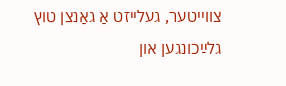צווייטער, געלייזט אַ גאַנצן טוץ גלײַכונגען און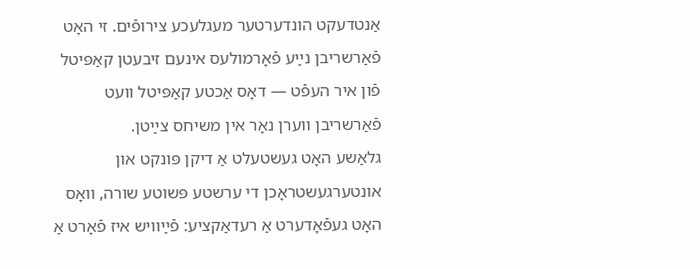אַנטדעקט הונדערטער מעגלעכע צירופֿים. זי האָט פֿאַרשריבן נײַע פֿאָרמולעס אינעם זיבעטן קאַפּיטל פֿון איר העפֿט — דאָס אַכטע קאַפּיטל וועט פֿאַרשריבן ווערן נאָר אין משיחס צײַטן.
גלאַשע האָט געשטעלט אַ דיקן פּונקט און אונטערגעשטראָכן די ערשטע פּשוטע שורה, וואָס האָט געפֿאָדערט אַ רעדאַקציע: פֿײַוויש איז פֿאָרט אַ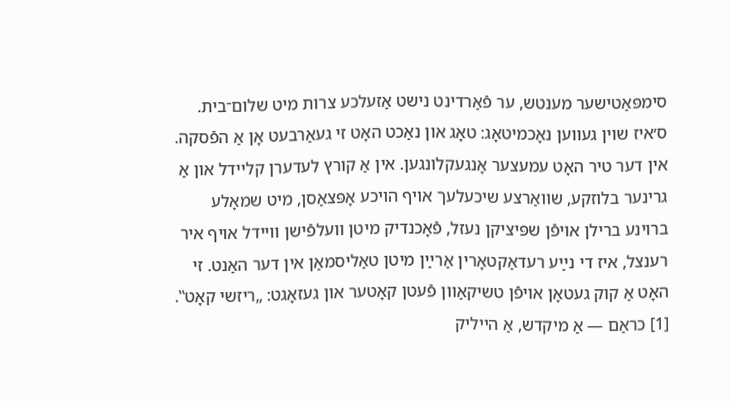סימפּאַטישער מענטש, ער פֿאַרדינט נישט אַזעלכע צרות מיט שלום־בית. ס׳איז שוין געווען נאָכמיטאָג: טאָג און נאַכט האָט זי געאַרבעט אָן אַ הפֿסקה.
אין דער טיר האָט עמעצער אָנגעקלונגען. אין אַ קורץ לעדערן קליידל און אַ גרינער בלוזקע, שוואַרצע שיכעלעך אויף הויכע אָפּצאַסן, מיט שמאָלע ברוינע ברילן אויפֿן שפּיציקן נעזל, פֿאָכנדיק מיטן וועלפֿישן וויידל אויף איר רענצל, איז די נײַע רעדאַקטאָרין אַרײַן מיטן טאַליסמאַן אין דער האַנט. זי האָט אַ קוק געטאָן אויפֿן טשיקאַוון פֿעטן קאָטער און געזאָגט: „ריזשי קאָט‟.
[1] כראַם — אַ מיקדש, אַ הייליק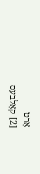אָרט
[2] קאָלבעס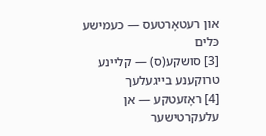און רעטאָרטעס — כעמישע כּלים
[3] סושקע(ס) — קליינע טרוקענע בייגעלעך
[4] ראָזעטקע — אן עלעקרטישער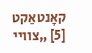קאָנטאַקט
[5] „צוויי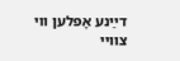דײַנע אָפּלען ווי צוויי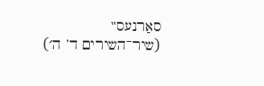סאַרנעס‟ (שיר־השירים ד’ ה׳)